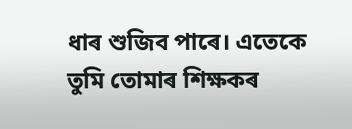ধাৰ শুজিব পাৰে। এতেকে তুমি তোমাৰ শিক্ষকৰ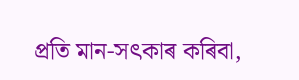প্ৰতি মান-সৎকাৰ কৰিবা,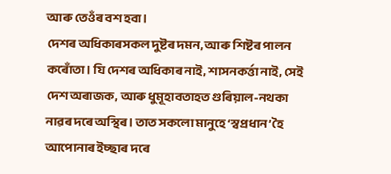আৰু তেওঁৰ বশ হবা।
দেশৰ অধিকাৰসকল দুষ্টৰ দমন, আৰু শিষ্টৰ পালন কৰোঁতা। যি দেশৰ অধিকাৰ নাই, শাসনকৰ্ত্তা নাই, সেই দেশ অৰাজক, আৰু ধুমূহাবতাহত গুৰিয়াল-নথকা নাৱৰ দৰে অস্থিৰ। তাত সকলো মানুহে ‘স্বপ্ৰধান’ হৈ আপোনাৰ ইচ্ছাৰ দৰে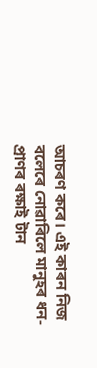আচৰণ কৰে। এই কাৰন নিজ বলেৰে নোৱাৰিলে মানুহৰ ধন-প্ৰাণৰ ৰক্ষাই টান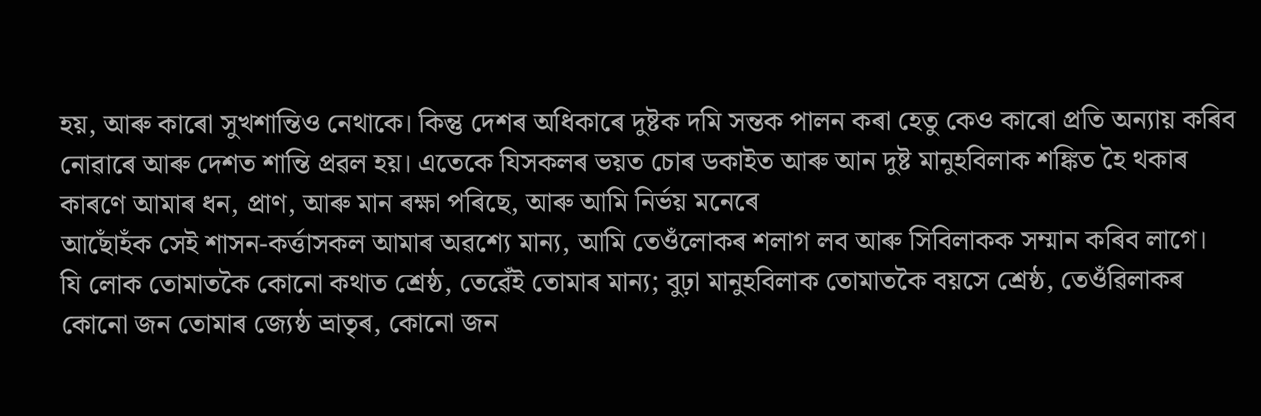হয়, আৰু কাৰো সুখশান্তিও নেথাকে। কিন্তু দেশৰ অধিকাৰে দুষ্টক দমি সন্তক পালন কৰা হেতু কেও কাৰো প্ৰতি অন্যায় কৰিব নোৱাৰে আৰু দেশত শান্তি প্ৰৱল হয়। এতেকে যিসকলৰ ভয়ত চোৰ ডকাইত আৰু আন দুষ্ট মানুহবিলাক শঙ্কিত হৈ থকাৰ কাৰণে আমাৰ ধন, প্ৰাণ, আৰু মান ৰক্ষা পৰিছে, আৰু আমি নিৰ্ভয় মনেৰে
আছোঁহঁক সেই শাসন-কৰ্ত্তাসকল আমাৰ অৱশ্যে মান্য, আমি তেওঁলোকৰ শলাগ লব আৰু সিবিলাকক সম্মান কৰিব লাগে।
যি লোক তোমাতকৈ কোনো কথাত শ্ৰেষ্ঠ, তেৱেঁই তোমাৰ মান্য; বুঢ়া মানুহবিলাক তোমাতকৈ বয়সে শ্ৰেষ্ঠ, তেওঁৱিলাকৰ কোনো জন তোমাৰ জ্যেষ্ঠ ভ্ৰাতৃৰ, কোনো জন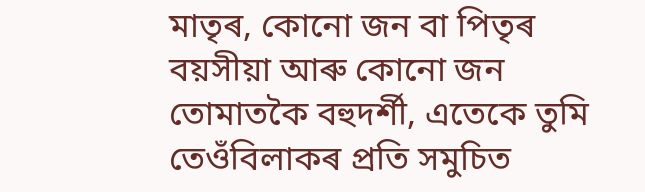মাতৃৰ, কোনো জন বা পিতৃৰ বয়সীয়া আৰু কোনো জন
তোমাতকৈ বহুদৰ্শী, এতেকে তুমি তেওঁবিলাকৰ প্ৰতি সমুচিত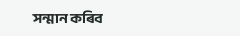সন্মান কৰিব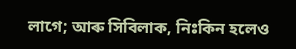লাগে; আৰু সিবিলাক, নিঃকিন হলেও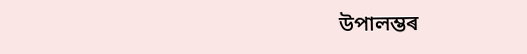উপালম্ভৰ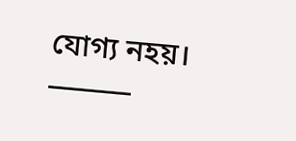যোগ্য নহয়।
⸻